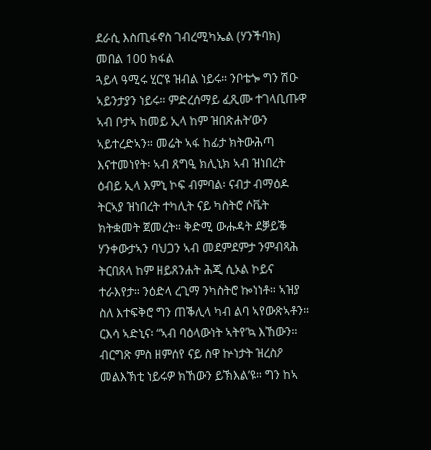ደራሲ እስጢፋኖስ ገብረሚካኤል (ሃንችባክ)
መበል 100 ክፋል
ጓይላ ዓሚሩ ሂር’ዩ ዝብል ነይሩ። ንቦቴጐ ግን ሽዑ ኣይንታያን ነይሩ። ምድረሰማይ ፈጺሙ ተገላቢጡዋ ኣብ ቦታኣ ከመይ ኢላ ከም ዝበጽሐት’ውን ኣይተረድኣን። መሬት ኣፋ ከፊታ ክትውሕጣ እናተመነየት፡ ኣብ ጸግዒ ክሊኒክ ኣብ ዝነበረት ዕብይ ኢላ እምኒ ኮፍ ብምባል፡ ናብታ ብማዕዶ ትርኣያ ዝነበረት ተካሊት ናይ ካስትሮ ሶቬት ክትቋመት ጀመረት። ቅድሚ ውሑዳት ደቓይቕ ሃንቀውታኣን ባህጋን ኣብ መደምደምታ ንምብጻሕ ትርበጸላ ከም ዘይጸንሐት ሕጂ ሲኦል ኮይና ተራእየታ። ንዕድላ ረጊማ ንካስትሮ ኰነነቶ። ኣዝያ ስለ እተፍቅሮ ግን ጠቕሊላ ካብ ልባ ኣየውጽኣቶን። ርእሳ ኣድኒና፡ “ኣብ ባዕላውነት ኣትየ’ኳ እኸውን። ብርግጽ ምስ ዘምሰየ ናይ ስዋ ኵነታት ዝረስዖ መልእኽቲ ነይሩዎ ክኸውን ይኽእል’ዩ። ግን ከኣ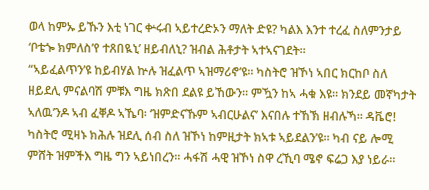ወላ ከምኡ ይኹን እቲ ነገር ቍሩብ ኣይተረድኦን ማለት ድዩ? ካልእ እንተ ተረፈ ስለምንታይ ‘ቦቴጐ ክምለስ’የ ተጸበዪኒ’ ዘይብለኒ? ዝብል ሕቶታት ኣተኣናገደት።
“ኣይፈልጥን’ዩ ከይብሃል ኵሉ ዝፈልጥ ኣዝማሪኖ’ዩ። ካስትሮ ዝኾነ ኣበር ክርከቦ ስለ ዘይደሊ ምናልባሽ ምቹእ ግዜ ክጽበ ደልዩ ይኸውን። ምዃን ከኣ ሓቁ እዩ። ክንደይ መኛካታት ኣለዉ’ንዶ ኣብ ፈቐዶ ኣኼባ፡ ‘ዝምድናኹም ኣብርሁልና’ እናበሉ ተኸኽ ዘብሉኻ። ዳቬሮ! ካስትሮ ሚዛኑ ክሕሉ ዝደሊ ሰብ ስለ ዝኾነ ከምዚታት ክኣቱ ኣይደልን’ዩ። ካብ ናይ ሎሚ ምሸት ዝምችእ ግዜ ግን ኣይነበረን። ሓፋሽ ሓዊ ዝኾነ ስዋ ረኺባ ሜኖ ፍሬጋ እያ ነይራ።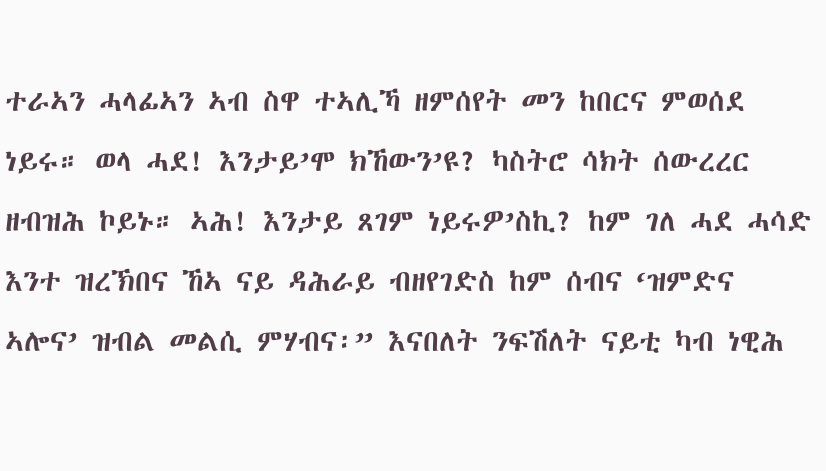ተራኣን ሓላፊኣን ኣብ ስዋ ተኣሊኻ ዘምሰየት መን ከበርና ምወሰደ ነይሩ። ወላ ሓደ! እንታይ’ሞ ክኸውን’ዩ? ካስትሮ ሳክት ሰውረረር ዘብዝሕ ኮይኑ። ኣሕ! እንታይ ጸገም ነይሩዎ’ስኪ? ከም ገለ ሓደ ሓሳድ እንተ ዝረኽበና ኸኣ ናይ ዳሕራይ ብዘየገድስ ከም ሰብና ‘ዝምድና ኣሎና’ ዝብል መልሲ ምሃብና፡” እናበለት ንፍሽለት ናይቲ ካብ ነዊሕ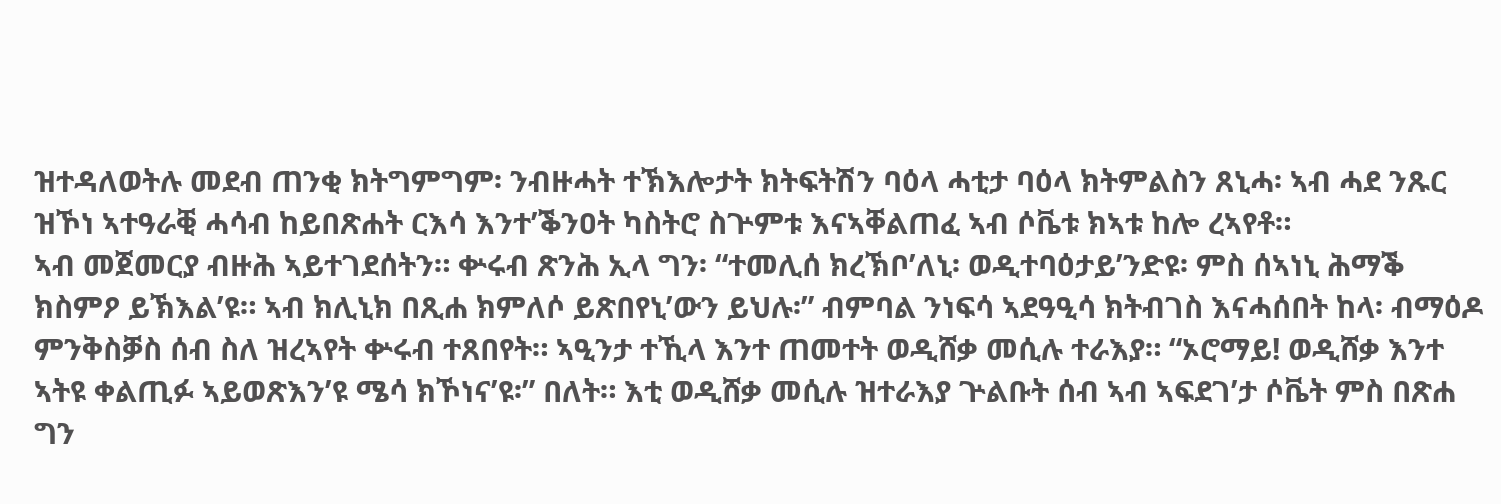ዝተዳለወትሉ መደብ ጠንቂ ክትግምግም፡ ንብዙሓት ተኽእሎታት ክትፍትሽን ባዕላ ሓቲታ ባዕላ ክትምልስን ጸኒሓ፡ ኣብ ሓደ ንጹር ዝኾነ ኣተዓራቒ ሓሳብ ከይበጽሐት ርእሳ እንተ’ቕንዐት ካስትሮ ስጕምቱ እናኣቐልጠፈ ኣብ ሶቬቱ ክኣቱ ከሎ ረኣየቶ።
ኣብ መጀመርያ ብዙሕ ኣይተገደሰትን። ቍሩብ ጽንሕ ኢላ ግን፡ “ተመሊሰ ክረኽቦ’ለኒ፡ ወዲተባዕታይ’ንድዩ፡ ምስ ሰኣነኒ ሕማቕ ክስምዖ ይኽእል’ዩ። ኣብ ክሊኒክ በጺሐ ክምለሶ ይጽበየኒ’ውን ይህሉ፡” ብምባል ንነፍሳ ኣደዓዒሳ ክትብገስ እናሓሰበት ከላ፡ ብማዕዶ ምንቅስቓስ ሰብ ስለ ዝረኣየት ቍሩብ ተጸበየት። ኣዒንታ ተኺላ እንተ ጠመተት ወዲሸቃ መሲሉ ተራእያ። “ኦሮማይ! ወዲሸቃ እንተ ኣትዩ ቀልጢፉ ኣይወጽእን’ዩ ሜሳ ክኾነና’ዩ፡” በለት። እቲ ወዲሸቃ መሲሉ ዝተራእያ ጕልቡት ሰብ ኣብ ኣፍደገ’ታ ሶቬት ምስ በጽሐ ግን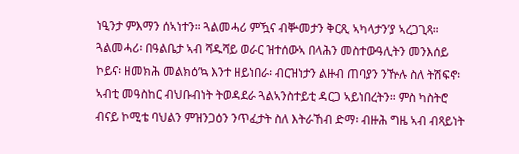ነዒንታ ምእማን ሰኣነተን። ጓልመሓሪ ምዃና ብቝመታን ቅርጺ ኣካላታን’ያ ኣረጋጊጻ። ጓልመሓሪ፡ በዓልቤታ ኣብ ሻዱሻይ ወራር ዝተሰውኣ በላሕን መስተውዓሊትን መንእሰይ ኮይና፡ ዘመክሕ መልክዕ’ኳ እንተ ዘይነበራ፡ ብርዝነታን ልዙብ ጠባያን ንዅሉ ስለ ትሽፍኖ፡ ኣብቲ መዓስከር ብህቡብነት ትወዳደራ ጓልኣንስተይቲ ዳርጋ ኣይነበረትን። ምስ ካስትሮ ብናይ ኮሚቴ ባህልን ምዝንጋዕን ንጥፈታት ስለ እትራኸብ ድማ፡ ብዙሕ ግዜ ኣብ ብጻይነት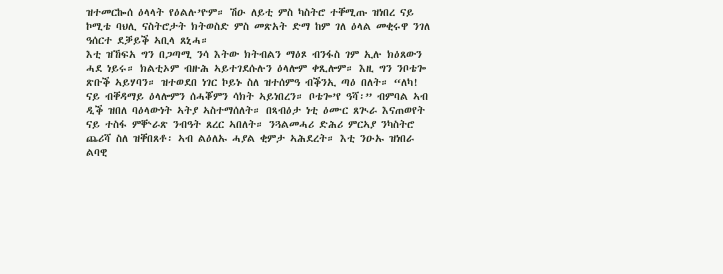ዝተመርኰሰ ዕላላት የዕልሉ’ዮም። ሽዑ ለይቲ ምስ ካስትሮ ተቐሚጡ ዝነበረ ናይ ኮሚቴ ባህሊ ናስትሮታት ክትወስድ ምስ መጽአት ድማ ከም ገለ ዕላል መቂሩዋ ንገለ ዓሰርተ ደቓይቕ ኣቢላ ጸኒሓ።
እቲ ዝኸፍአ ግን በጋጣሚ ንሳ እትው ክትብልን ማዕጾ ብንፋስ ገም ኢሉ ክዕጸውን ሓደ ነይሩ። ክልቲኦም ብዙሕ ኣይተገደሱሉን ዕላሎም ቀጺሎም። እዚ ግን ንቦቴጐ ጽቡቕ ኣይሃባን። ዝተወደበ ነገር ኮይኑ ስለ ዝተሰምዓ ብቕንኢ ጣዕ በለት። “ለካ! ናይ ብቐዳማይ ዕላሎምን ሰሓቖምን ሳክት ኣይነበረን። ቦቴጐ’የ ዓሻ፡” ብምባል ኣብ ዲቕ ዝበለ ባዕላውነት ኣትያ ኣስተማሰለት። በጻብዕታ ነቲ ዕሙር ጸጒራ እናጠወየት ናይ ተስፋ ምቝራጽ ንብዓት ጸረር ኣበለት። ንጓልመሓሪ ድሕሪ ምርኣያ ንካስትሮ ጨሪሻ ስለ ዝቐበጸቶ፡ ኣብ ልዕለኡ ሓያል ቂምታ ኣሕደረት። እቲ ንዑኡ ዝነበራ ልባዊ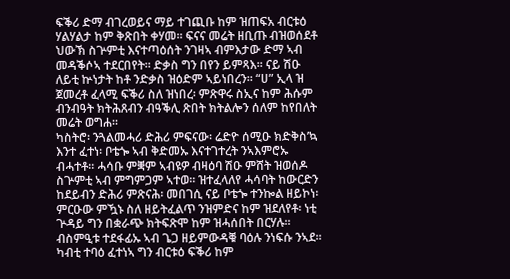ፍቕሪ ድማ ብገረወይና ማይ ተገጪቡ ከም ዝጠፍአ ብርቱዕ ሃልሃልታ ከም ቅጽበት ቀሃመ። ፍናና መሬት ዘቢጡ ብዝወሰደቶ ህውኽ ስጕምቲ እናተጣዕሰት ንገዛኣ ብምእታው ድማ ኣብ መዳቕሶኣ ተደርበየት። ድቃስ ግን በየን ይምጻእ። ናይ ሽዑ ለይቲ ኵነታት ከቶ ንድቃስ ዝዕድም ኣይነበረን። “ሀ” ኢላ ዝ ጀመረቶ ፈላሚ ፍቕሪ ስለ ዝነበረ፡ ምጽዋሩ ስኢና ከም ሕሱም ብንብዓት ክትሕጸብን ብዓቕሊ ጽበት ክትልሎን ሰለም ከየበለት መሬት ወግሐ።
ካስትሮ፡ ንጓልመሓሪ ድሕሪ ምፍናው፡ ሬድዮ ሰሚዑ ክድቅስ’ኳ እንተ ፈተነ፡ ቦቴጐ ኣብ ቅድመኡ እናተገተረት ንኣእምሮኡ ብሓተቶ። ሓሳቡ ምቛም ኣብዩዎ ብዛዕባ ሽዑ ምሸት ዝወሰዶ ስጕምቲ ኣብ ምግምጋም ኣተወ። ዝተፈላለየ ሓሳባት ከውርድን ከደይብን ድሕሪ ምጽናሕ፡ መበገሲ ናይ ቦቴጐ ተንኰል ዘይኮነ፡ ምርዑው ምዃኑ ስለ ዘይትፈልጥ ንዝምድና ከም ዝደለየቶ፡ ነቲ ጕዳይ ግን በቋራጭ ክትፍጽሞ ከም ዝሓሰበት በርሃሉ። ብስምዒቱ ተደፋፊኡ ኣብ ጌጋ ዘይምውዳቑ ባዕሉ ንነፍሱ ንኣደ። ካብቲ ተባዕ ፈተነኣ ግን ብርቱዕ ፍቕሪ ከም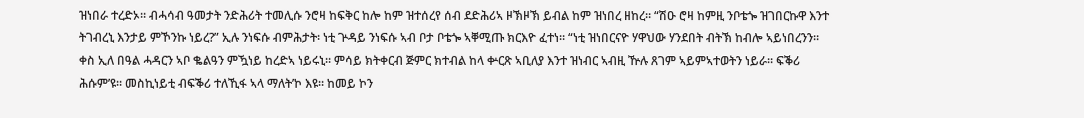ዝነበራ ተረድኦ። ብሓሳብ ዓመታት ንድሕሪት ተመሊሱ ንሮዛ ከፍቅር ከሎ ከም ዝተሰረየ ሰብ ደድሕሪኣ ዞኽዞኽ ይብል ከም ዝነበረ ዘከረ። “ሽዑ ሮዛ ከምዚ ንቦቴጐ ዝገበርኩዋ እንተ ትገብረኒ እንታይ ምኾንኩ ነይረ?” ኢሉ ንነፍሱ ብምሕታት፡ ነቲ ጕዳይ ንነፍሱ ኣብ ቦታ ቦቴጐ ኣቐሚጡ ክርእዮ ፈተነ። “ነቲ ዝነበርናዮ ሃዋህው ሃንደበት ብትኽ ከብሎ ኣይነበረንን። ቀስ ኢለ በዓል ሓዳርን ኣቦ ቈልዓን ምዃነይ ከረድኣ ነይሩኒ። ምሳይ ክትቀርብ ጅምር ክተብል ከላ ቍርጽ ኣቢለያ እንተ ዝነብር ኣብዚ ዅሉ ጸገም ኣይምኣተወትን ነይራ። ፍቕሪ ሕሱም’ዩ። መስኪነይቲ ብፍቕሪ ተለኺፋ ኣላ ማለት’ኮ እዩ። ከመይ ኮን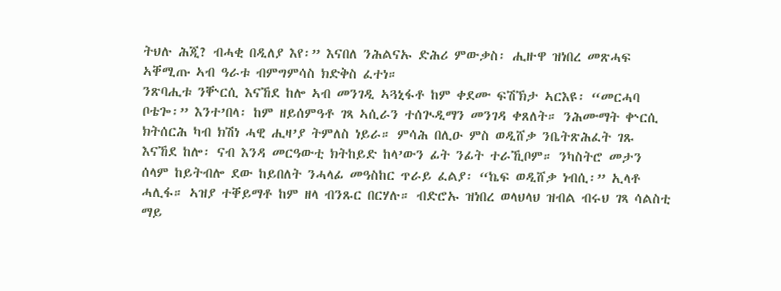ትህሉ ሕጂ? ብሓቂ በዲለያ እየ፡” እናበለ ንሕልናኡ ድሕሪ ምውቃስ፡ ሒዙዋ ዝነበረ መጽሓፍ ኣቐሚጡ ኣብ ዓራቱ ብምግምሳስ ክድቅስ ፈተነ።
ንጽባሒቱ ንቝርሲ እናኸደ ከሎ ኣብ መንገዲ ኣጓኒፋቶ ከም ቀደሙ ፍሽኽታ ኣርእዩ፡ “መርሓባ ቦቴጐ፡” እንተ’በላ፡ ከም ዘይሰምዓቶ ገጻ ኣሲራን ተሰጒዲማን መንገዳ ቀጸለት። ንሕሙማት ቍርሲ ክትሰርሕ ካብ ክሽነ ሓዊ ሒዛ’ያ ትምለስ ነይራ። ምሳሕ በሊዑ ምስ ወዲሸቃ ንቤትጽሕፈት ገጹ እናኸደ ከሎ፡ ናብ እንዳ መርዓውቲ ክትከይድ ከላ’ውን ፊት ንፊት ተራኺቦም። ንካስትሮ መታን ሰላም ከይትብሎ ደው ከይበለት ንሓላፊ መዓስከር ጥራይ ፈልያ፡ “ኬፍ ወዲሸቃ ነብሲ፡” ኢላቶ ሓሊፋ። ኣዝያ ተቐይማቶ ከም ዘላ ብንጹር በርሃሉ። ብድሮኡ ዝነበረ ወላህላህ ዝብል ብሩህ ገጻ ሳልስቲ ማይ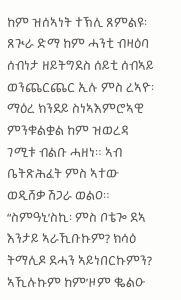ከም ዝሰኣነት ተኽሊ ጸምልዩ፡ ጸጒራ ድማ ከም ሓንቲ ብዛዕባ ሰብነታ ዘይትግደስ ሰይቲ ሰብኣይ ወንጨርጨር ኢሉ ምስ ረኣዮ፡ ማዕረ ክንደይ ስነኣእምሮኣዊ ምንቁልቋል ከም ዝወረዳ ገሚቱ ብልቡ ሓዘነ። ኣብ ቤትጽሕፈት ምስ ኣተው ወዲሸቃ ሽጋራ ወልዐ። “ስምዓኒ’ስኪ፡ ምስ ቦቴጐ ደኣ እንታይ ኣራኺቡኩም? ክሳዕ ትማሊዶ ደሓን ኣይነበርኩምን? ኣኺሉኩም ከም’ዞም ቈልዑ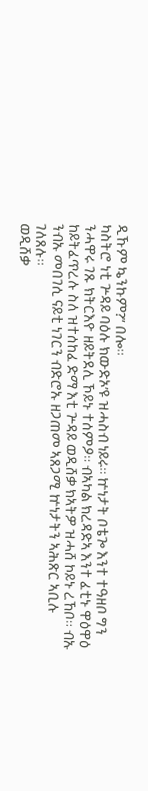ዲኹም ኴንኩም?” በሎ።
ካስትሮ ነቲ ጕዳይ ባዕሉ ክውድኦ’ዩ ዝሓስብ ነይሩ። ኵነታት ቦቴጐ እንተ ተዓዘቦ ግን ንሓዋሩ ገጹ ክትርእዮ ዘይትደሊ ኾይኑ ተሰምዖ። ብኣካል ክረዳድኣ እንተ ፈቲኑ ዋዕዋዕ ከይትፈጥረሉ ስለ ዝተሰከፈ ድማ እቲ ጕዳይ ወዲሸቃ ክኣትዎ ዝሓሸ ኮይኑ ረኸቦ። ብኡ ንብኡ መበገሲ ናይቲ ነገርን ብድሮኡ ዘጋጠመ ኣጸጋሚ ኵነታትን ኣሕጽር ኣቢሉ ገለጸሉ።
ወዲሸቃ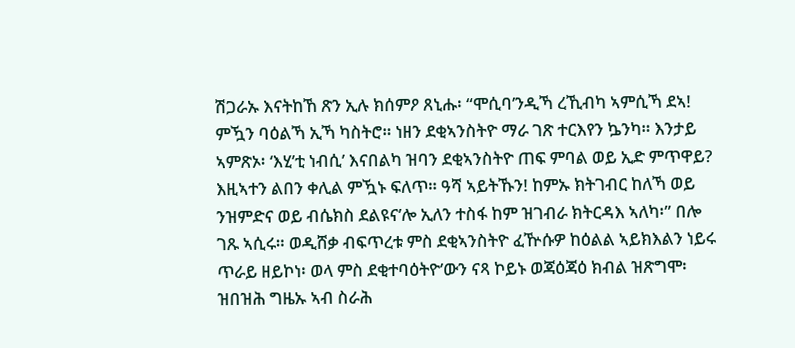ሽጋራኡ እናትከኸ ጽን ኢሉ ክሰምዖ ጸኒሑ፡ “ሞሲባ’ንዲኻ ረኺብካ ኣምሲኻ ደኣ! ምዃን ባዕልኻ ኢኻ ካስትሮ። ነዘን ደቂኣንስትዮ ማራ ገጽ ተርእየን ኴንካ። እንታይ ኣምጽኦ፡ ‘እሂ’ቲ ነብሲ’ እናበልካ ዝባን ደቂኣንስትዮ ጠፍ ምባል ወይ ኢድ ምጥዋይ? እዚኣተን ልበን ቀሊል ምዃኑ ፍለጥ። ዓሻ ኣይትኹን! ከምኡ ክትገብር ከለኻ ወይ ንዝምድና ወይ ብሴክስ ደልዩና’ሎ ኢለን ተስፋ ከም ዝገብራ ክትርዳእ ኣለካ፡” በሎ ገጹ ኣሲሩ። ወዲሸቃ ብፍጥረቱ ምስ ደቂኣንስትዮ ፈዅሱዎ ከዕልል ኣይክእልን ነይሩ ጥራይ ዘይኮነ፡ ወላ ምስ ደቂተባዕትዮ’ውን ናጻ ኮይኑ ወጃዕጃዕ ክብል ዝጽግሞ፡ ዝበዝሕ ግዜኡ ኣብ ስራሕ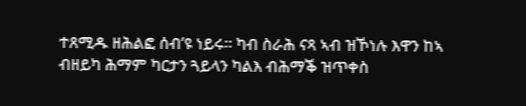ተጸሚዱ ዘሕልፎ ሰብ’ዩ ነይሩ። ካብ ስራሕ ናጻ ኣብ ዝኾነሉ እዋን ከኣ ብዘይካ ሕማም ካርታን ጓይላን ካልእ ብሕማቕ ዝጥቀስ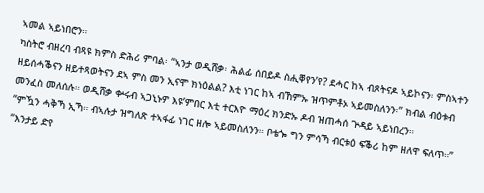ኣመል ኣይነበሮን።
ካስትሮ ብዘረባ ብጻዩ ክምስ ድሕሪ ምባል፡ “ኣንታ ወዲሸቃ፡ ሕልፊ ሰበይዶ ስሒቐየን’የ? ደሓር ከኣ ብጾትናዶ ኣይኮናን፡ ምስኣተን ዘይሰሓቕናን ዘይተጻወትናን ደኣ ምስ መን ኢናሞ ክነዕልል? እቲ ነገር ከኣ ብኸምኡ ዝጥምቶኦ ኣይመስለንን፡” ክብል ብዕቱብ መንፈስ መለሰሉ። ወዲሸቃ ቍሩብ ኣጋኒኑዎ እዩ’ምበር እቲ ተርእዮ ማዕረ ክንድኡ ዶብ ዝጠሓሰ ጕዳይ ኣይነበረን።
“ምዃን ሓቅኻ ኢኻ። ብኣሉታ ዝግለጽ ተኣፋፊ ነገር ዘሎ ኣይመስለንን። ቦቴጐ ግን ምሳኻ ብርቱዕ ፍቕሪ ከም ዘለዋ ፍለጥ።”
“እንታይ ድየ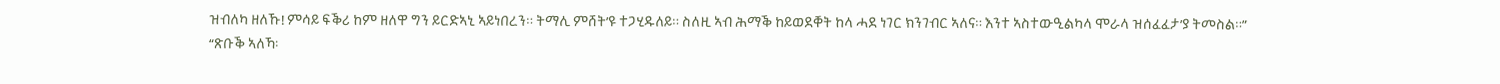ዝብለካ ዘለኹ! ምሳይ ፍቕሪ ከም ዘለዋ ግን ይርድኣኒ ኣይነበረን። ትማሊ ምሸት’ዩ ተጋሂዱለይ። ስለዚ ኣብ ሕማቕ ከይወደቐት ከላ ሓደ ነገር ክንገብር ኣለና። እንተ ኣስተውዒልካላ ሞራላ ዝሰፈፈታ’ያ ትመስል።”
“ጽቡቕ ኣለኻ፡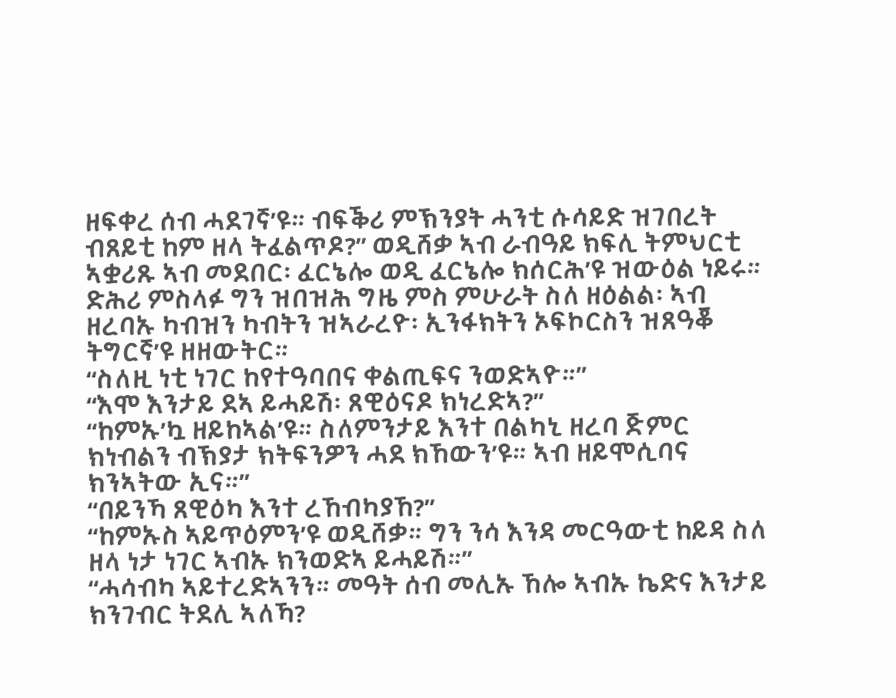ዘፍቀረ ሰብ ሓደገኛ’ዩ። ብፍቕሪ ምኽንያት ሓንቲ ሱሳይድ ዝገበረት ብጸይቲ ከም ዘላ ትፈልጥዶ?” ወዲሸቃ ኣብ ራብዓይ ክፍሊ ትምህርቲ ኣቋሪጹ ኣብ መደበር፡ ፈርኔሎ ወዲ ፈርኔሎ ክሰርሕ’ዩ ዝውዕል ነይሩ። ድሕሪ ምስላፉ ግን ዝበዝሕ ግዜ ምስ ምሁራት ስለ ዘዕልል፡ ኣብ ዘረባኡ ካብዝን ካብትን ዝኣራረዮ፡ ኢንፋክትን ኦፍኮርስን ዝጸዓቖ ትግርኛ’ዩ ዘዘውትር።
“ስለዚ ነቲ ነገር ከየተዓባበና ቀልጢፍና ንወድኣዮ።”
“እሞ እንታይ ደኣ ይሓይሽ፡ ጸዊዕናዶ ክነረድኣ?”
“ከምኡ’ኳ ዘይከኣል’ዩ። ስለምንታይ እንተ በልካኒ ዘረባ ጅምር ክነብልን ብኽያታ ክትፍንዎን ሓደ ክኸውን’ዩ። ኣብ ዘይሞሲባና ክንኣትው ኢና።”
“በይንኻ ጸዊዕካ እንተ ረኸብካያኸ?”
“ከምኡስ ኣይጥዕምን’ዩ ወዲሸቃ። ግን ንሳ እንዳ መርዓውቲ ከይዳ ስለ ዘላ ነታ ነገር ኣብኡ ክንወድኣ ይሓይሽ።”
“ሓሳብካ ኣይተረድኣንን። መዓት ሰብ መሊኡ ኸሎ ኣብኡ ኬድና እንታይ ክንገብር ትደሊ ኣለኻ?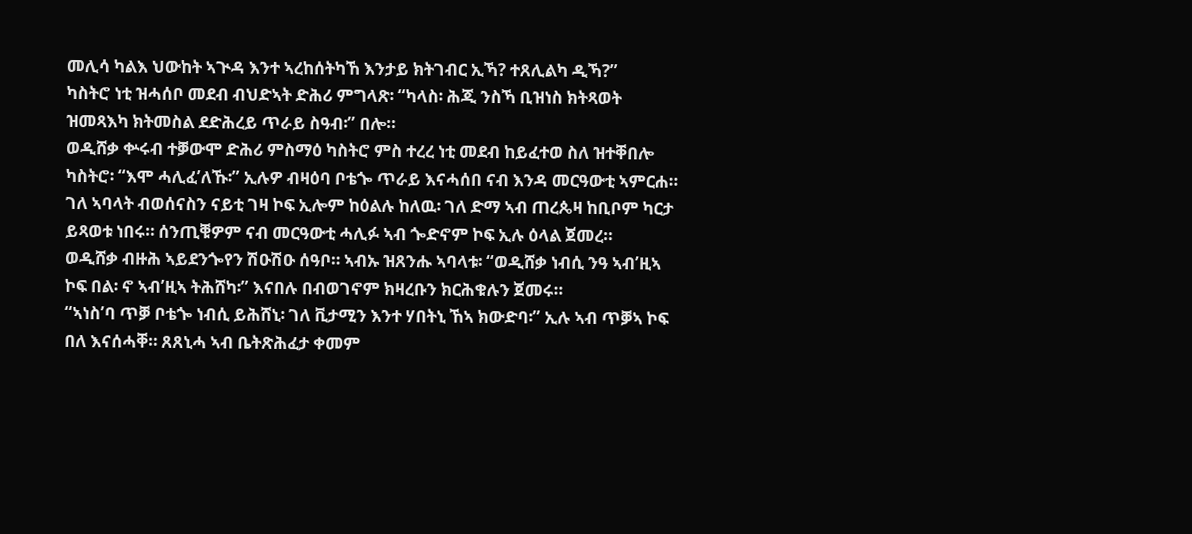መሊሳ ካልእ ህውከት ኣጒዳ እንተ ኣረከሰትካኸ እንታይ ክትገብር ኢኻ? ተጸሊልካ ዲኻ?”
ካስትሮ ነቲ ዝሓሰቦ መደብ ብህድኣት ድሕሪ ምግላጽ፡ “ካላስ፡ ሕጂ ንስኻ ቢዝነስ ክትጻወት ዝመጻእካ ክትመስል ደድሕረይ ጥራይ ስዓብ፡” በሎ።
ወዲሸቃ ቍሩብ ተቓውሞ ድሕሪ ምስማዕ ካስትሮ ምስ ተረረ ነቲ መደብ ከይፈተወ ስለ ዝተቐበሎ ካስትሮ፡ “እሞ ሓሊፈ’ለኹ፡” ኢሉዎ ብዛዕባ ቦቴጐ ጥራይ እናሓሰበ ናብ እንዳ መርዓውቲ ኣምርሐ። ገለ ኣባላት ብወሰናስን ናይቲ ገዛ ኮፍ ኢሎም ከዕልሉ ከለዉ፡ ገለ ድማ ኣብ ጠረጴዛ ከቢቦም ካርታ ይጻወቱ ነበሩ። ሰንጢቑዎም ናብ መርዓውቲ ሓሊፉ ኣብ ጐድኖም ኮፍ ኢሉ ዕላል ጀመረ።
ወዲሸቃ ብዙሕ ኣይደንጐየን ሽዑሽዑ ሰዓቦ። ኣብኡ ዝጸንሑ ኣባላቱ፡ “ወዲሸቃ ነብሲ ንዓ ኣብ’ዚኣ ኮፍ በል፡ ኖ ኣብ’ዚኣ ትሕሸካ፡” እናበሉ በብወገኖም ክዛረቡን ክርሕቁሉን ጀመሩ።
“ኣነስ’ባ ጥቓ ቦቴጐ ነብሲ ይሕሸኒ፡ ገለ ቪታሚን እንተ ሃበትኒ ኸኣ ክውድባ፡” ኢሉ ኣብ ጥቓኣ ኮፍ በለ እናሰሓቐ። ጸጸኒሓ ኣብ ቤትጽሕፈታ ቀመም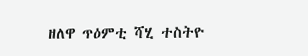ዘለዋ ጥዕምቲ ሻሂ ተስትዮ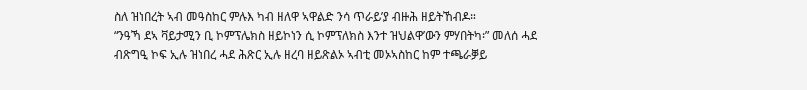ስለ ዝነበረት ኣብ መዓስከር ምሉእ ካብ ዘለዋ ኣዋልድ ንሳ ጥራይ’ያ ብዙሕ ዘይትኸብዶ።
“ንዓኻ ደኣ ቫይታሚን ቢ ኮምፕሌክስ ዘይኮነን ሲ ኮምፕለክስ እንተ ዝህልዋ’ውን ምሃበትካ፡” መለሰ ሓደ ብጽግዒ ኮፍ ኢሉ ዝነበረ ሓደ ሕጽር ኢሉ ዘረባ ዘይጽልኦ ኣብቲ መኦኣስከር ከም ተጫራቓይ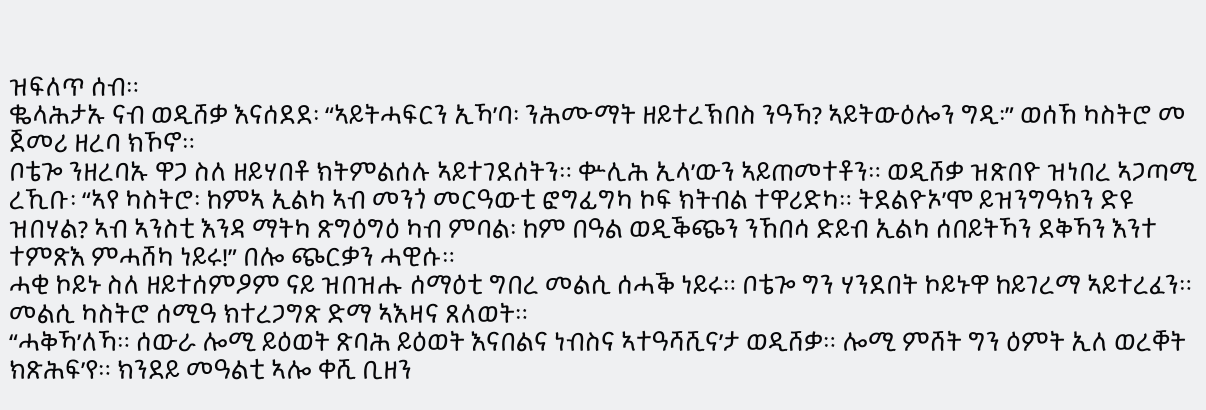ዝፍለጥ ሰብ።
ቈላሕታኡ ናብ ወዲሸቃ እናሰደደ፡ “ኣይትሓፍርን ኢኻ’ባ፡ ንሕሙማት ዘይተረኽበስ ንዓኻ? ኣይትውዕሎን ግዲ፡” ወሰኸ ካስትሮ መ ጀመሪ ዘረባ ክኾኖ።
ቦቴጐ ንዘረባኡ ዋጋ ስለ ዘይሃበቶ ክትምልሰሉ ኣይተገደሰትን። ቍሊሕ ኢላ’ውን ኣይጠመተቶን። ወዲሸቃ ዝጽበዮ ዝነበረ ኣጋጣሚ ረኺቡ፡ “ኣየ ካስትሮ፡ ከምኣ ኢልካ ኣብ መንጎ መርዓውቲ ፎግፊግካ ኮፍ ክትብል ተዋሪድካ። ትደልዮኦ’ሞ ይዝንግዓክን ድዩ ዝበሃል? ኣብ ኣንስቲ እንዳ ማትካ ጽግዕግዕ ካብ ምባል፡ ከም በዓል ወዲቕጭን ንኸበሳ ድይብ ኢልካ ሰበይትኻን ደቅኻን እንተ ተምጽእ ምሓሸካ ነይሩ!” በሎ ጭርቃን ሓዊሱ።
ሓቂ ኮይኑ ስለ ዘይተሰምዖም ናይ ዝበዝሑ ሰማዕቲ ግበረ መልሲ ሰሓቕ ነይሩ። ቦቴጐ ግን ሃንደበት ኮይኑዋ ከይገረማ ኣይተረፈን። መልሲ ካስትሮ ሰሚዓ ክተረጋግጽ ድማ ኣእዛና ጸለወት።
“ሓቅኻ’ለኻ። ሰውራ ሎሚ ይዕወት ጽባሕ ይዕወት እናበልና ነብስና ኣተዓሻሺና’ታ ወዲሸቃ። ሎሚ ምሸት ግን ዕምት ኢለ ወረቐት ክጽሕፍ’የ። ክንደይ መዓልቲ ኣሎ ቀሺ ቢዘን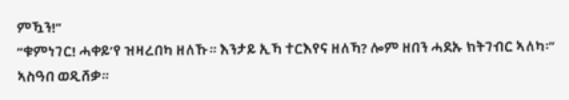ምዃን!”
“ቁምነገር! ሓቀይ’የ ዝዛረበካ ዘለኹ። እንታይ ኢኻ ተርእየና ዘለኻ? ሎም ዘበን ሓደኡ ክትገብር ኣለካ፡” ኣስዓበ ወዲሸቃ።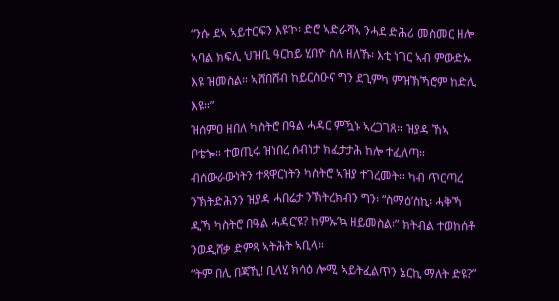“ንሱ ደኣ ኣይተርፍን እዩ’ኮ፡ ድሮ ኣድራሻኣ ንሓደ ድሕሪ መስመር ዘሎ ኣባል ክፍሊ ህዝቢ ዓርከይ ሂበዮ ስለ ዘለኹ፡ እቲ ነገር ኣብ ምውድኡ እዩ ዝመስል። ኣሸበሸብ ከይርስዑና ግን ደጊምካ ምዝኽኻሮም ከድሊ እዩ።”
ዝሰምዐ ዘበለ ካስትሮ በዓል ሓዳር ምዃኑ ኣረጋገጸ። ዝያዳ ኸኣ ቦቴጐ። ተወጢሩ ዝነበረ ሰብነታ ክፈታታሕ ከሎ ተፈለጣ። ብሰውራውነትን ተጻዋርነትን ካስትሮ ኣዝያ ተገረመት። ካብ ጥርጣረ ንኽትድሕንን ዝያዳ ሓበሬታ ንኽትረክብን ግን፡ “ስማዕ’ስኪ፡ ሓቅኻ ዲኻ ካስትሮ በዓል ሓዳር’ዩ? ከምኡ’ኳ ዘይመስል፡” ክትብል ተወከሰቶ ንወዲሸቃ ድምጻ ኣትሕት ኣቢላ።
“ትም በሊ በጃኺ! ቢላሂ ክሳዕ ሎሚ ኣይትፈልጥን ኔርኪ ማለት ድዩ?”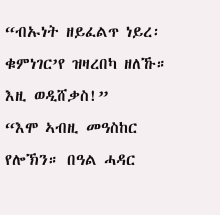“ብኡነት ዘይፈልጥ ነይረ፡ ቁምነገር’የ ዝዛረበካ ዘለኹ። እዚ ወዲሸቃስ!”
“እሞ ኣብዚ መዓስከር የሎኽን። በዓል ሓዳር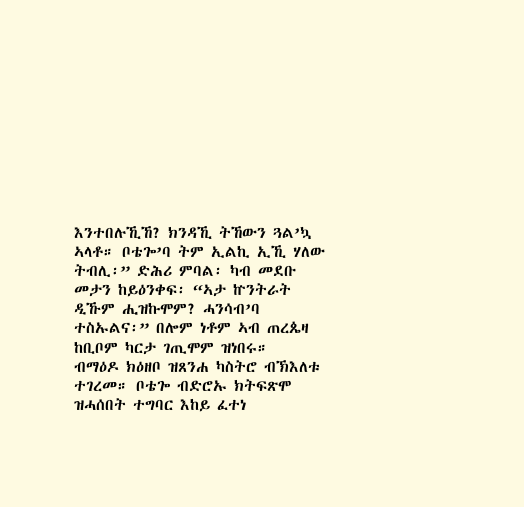እንተበሉኺኸ? ክንዳኺ ትኸውን ጓል’ኳ ኣላቶ። ቦቴጐ’ባ ትም ኢልኪ ኢኺ ሃለው ትብሊ፡” ድሕሪ ምባል፡ ካብ መደቡ መታን ከይዕንቀፍ፡ “ኣታ ኵንትራት ዲኹም ሒዝኩሞም? ሓንሳብ’ባ ተስኡልና፡” በሎም ነቶም ኣብ ጠረጴዛ ከቢቦም ካርታ ገጢሞም ዝነበሩ።
ብማዕዶ ክዕዘቦ ዝጸንሐ ካስትሮ ብኽእለቱ ተገረመ። ቦቴጐ ብድሮኡ ክትፍጽሞ ዝሓሰበት ተግባር እከይ ፈተነ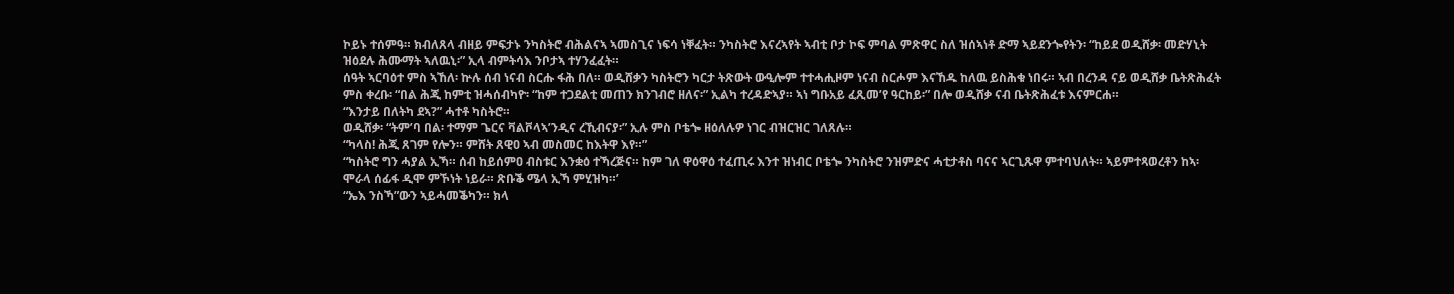ኮይኑ ተሰምዓ። ክብለጸላ ብዘይ ምፍታኑ ንካስትሮ ብሕልናኣ ኣመስጊና ነፍሳ ነቐፈት። ንካስትሮ እናረኣየት ኣብቲ ቦታ ኮፍ ምባል ምጽዋር ስለ ዝሰኣነቶ ድማ ኣይደንጐየትን፡ “ከይደ ወዲሸቃ፡ መድሃኒት ዝዕደሉ ሕሙማት ኣለዉኒ፡” ኢላ ብምትሳእ ንቦታኣ ተሃንፈፈት።
ሰዓት ኣርባዕተ ምስ ኣኸለ፡ ኵሉ ሰብ ነናብ ስርሑ ፋሕ በለ። ወዲሸቃን ካስትሮን ካርታ ትጽውት ውዒሎም ተተሓሒዞም ነናብ ስርሖም እናኸዱ ከለዉ ይስሕቁ ነበሩ። ኣብ በረንዳ ናይ ወዲሸቃ ቤትጽሕፈት ምስ ቀረቡ፡ “በል ሕጂ ከምቲ ዝሓሰብካዮ፡ “ከም ተጋደልቲ መጠን ክንገብሮ ዘለና፡” ኢልካ ተረዳድኣያ። ኣነ ግቡአይ ፈጺመ’የ ዓርከይ፡” በሎ ወዲሸቃ ናብ ቤትጽሕፈቱ እናምርሐ።
“እንታይ በለትካ ደኣ?” ሓተቶ ካስትሮ።
ወዲሸቃ፡ “ትም’ባ በል፡ ተማም ጌርና ቫልቮላኣ’ንዲና ረኺብናያ፡” ኢሉ ምስ ቦቴጐ ዘዕለሉዎ ነገር ብዝርዝር ገለጸሉ።
“ካላስ! ሕጂ ጸገም የሎን። ምሸት ጸዊዐ ኣብ መስመር ከእትዋ እየ።”
“ካስትሮ ግን ሓያል ኢኻ። ሰብ ከይሰምዐ ብስቱር እንቋዕ ተኻረጅና። ከም ገለ ዋዕዋዕ ተፈጢሩ እንተ ዝነብር ቦቴጐ ንካስትሮ ንዝምድና ሓቲታቶስ ባናና ኣርጊጹዋ ምተባህለት። ኣይምተጻወረቶን ከኣ፡ ሞራላ ሰፊፋ ዲሞ ምኾነት ነይራ። ጽቡቕ ሜላ ኢኻ ምሂዝካ።’
“ኤእ ንስኻ”ውን ኣይሓመቕካን። ክላ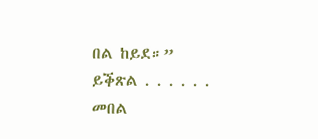በል ከይደ።”
ይቕጽል . . . . . .
መበል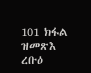101 ክፋል ዝመጽእ ረቡዕ